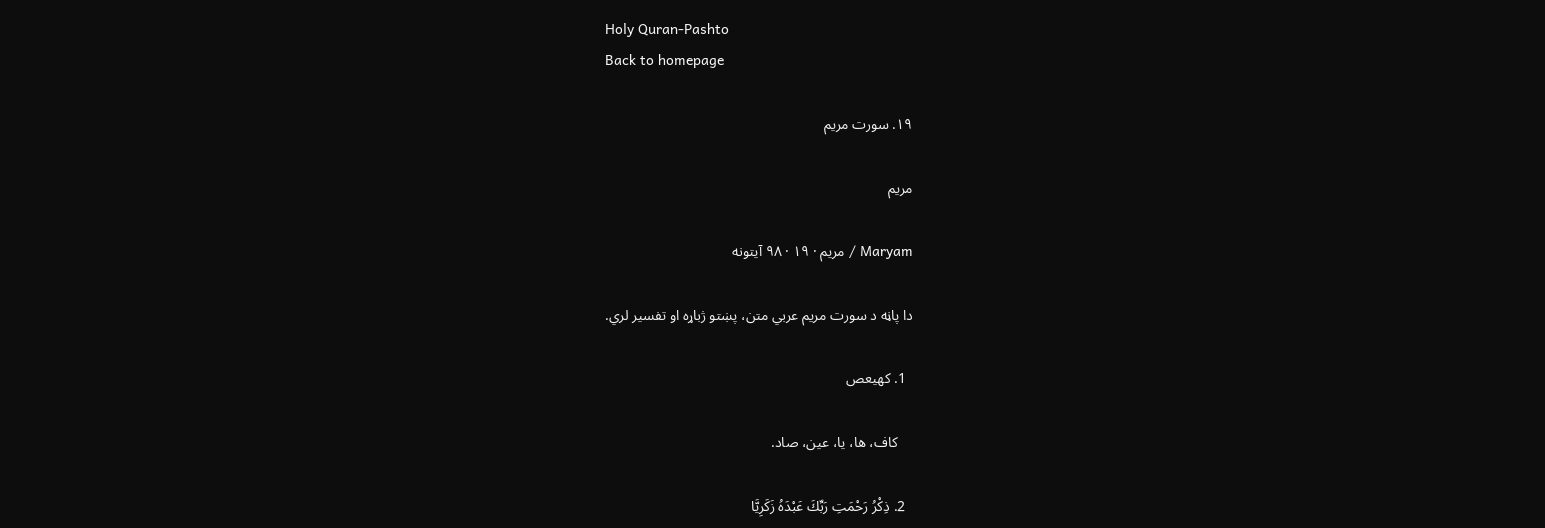Holy Quran-Pashto
Back to homepage

۱۹. سورت مريم

مريم

Maryam / مريم · ۱۹ · ۹۸ آیتونه

دا پاڼه د سورت مريم عربي متن، پښتو ژباړه او تفسیر لري.

  1. كهيعص

    كاف، ها، یا، عین، صاد.

  2. ذِكْرُ رَحْمَتِ رَبِّكَ عَبْدَهُ زَكَرِيَّا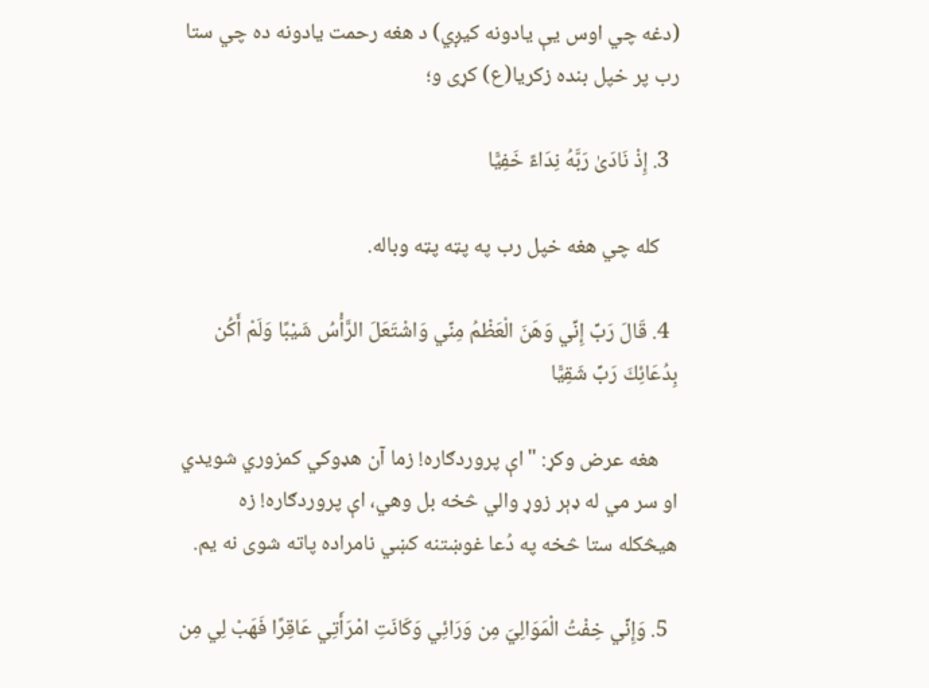(دغه چي اوس يې یادونه کیږي) د هغه رحمت يادونه ده چي ستا رب پر خپل بنده زكريا(ع) کړی و؛

  3. إِذْ نَادَىٰ رَبَّهُ نِدَاءً خَفِيًّا

    كله چي هغه خپل رب په پټه پټه وباله.

  4. قَالَ رَبِّ إِنِّي وَهَنَ الْعَظْمُ مِنِّي وَاشْتَعَلَ الرَّأْسُ شَيْبًا وَلَمْ أَكُن بِدُعَائِكَ رَبِّ شَقِيًّا

    هغه عرض وکړ: "اې پروردګاره! زما آن هډوكي كمزوري شويدي او سر مي له ډېر زوړ والي څخه بل وهي، اې پروردګاره! زه هیڅكله ستا څخه په دُعا غوښتنه کښي نامراده پاته شوی نه يم.

  5. وَإِنِّي خِفْتُ الْمَوَالِيَ مِن وَرَائِي وَكَانَتِ امْرَأَتِي عَاقِرًا فَهَبْ لِي مِن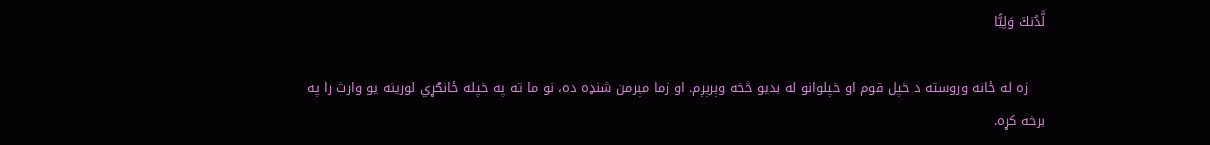لَّدُنكَ وَلِيًّا

    زه له ځانه وروسته د خپل قوم او خپلوانو له بديو څخه وېرېږم. او زما مېرمن شنډه ده، نو ما ته په خپله ځانګړي لورينه يو وارث را په برخه کړه.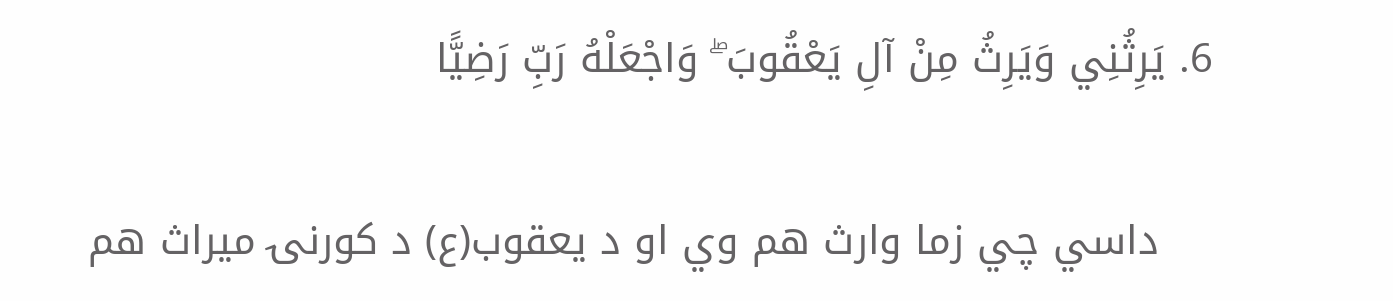6. يَرِثُنِي وَيَرِثُ مِنْ آلِ يَعْقُوبَ ۖ وَاجْعَلْهُ رَبِّ رَضِيًّا

    داسي چي زما وارث هم وي او د يعقوب(ع) د كورنۍ ميراث هم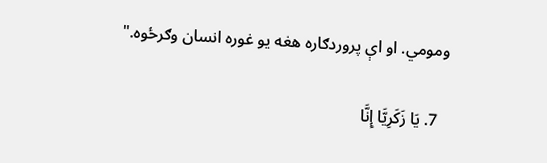ومومي. او اې پروردګاره هغه يو غوره انسان وګرځوه."

  7. يَا زَكَرِيَّا إِنَّا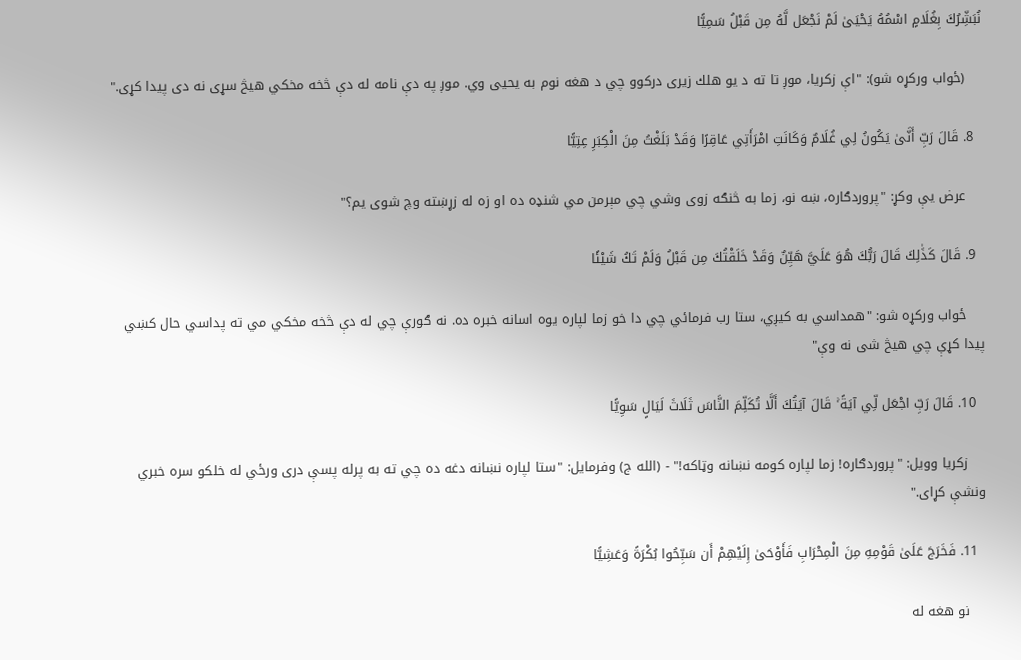نُبَشِّرُكَ بِغُلَامٍ اسْمُهُ يَحْيَىٰ لَمْ نَجْعَل لَّهُ مِن قَبْلُ سَمِيًّا

    (ځواب ورکړه شو): "اې زكريا، موږ تا ته د يو هلك زيرى دركوو چي د هغه نوم به يحيى وي. موږ په دې نامه له دې څخه مخکي هیڅ سړی نه دى پيدا کړی."

  8. قَالَ رَبِّ أَنَّىٰ يَكُونُ لِي غُلَامٌ وَكَانَتِ امْرَأَتِي عَاقِرًا وَقَدْ بَلَغْتُ مِنَ الْكِبَرِ عِتِيًّا

    عرض یې وکړ: "پروردګاره، ښه نو، زما به څنګه زوى وشي چي مېرمن مي شنډه ده او زه له زړښته وچ شوى يم؟"

  9. قَالَ كَذَٰلِكَ قَالَ رَبُّكَ هُوَ عَلَيَّ هَيِّنٌ وَقَدْ خَلَقْتُكَ مِن قَبْلُ وَلَمْ تَكُ شَيْئًا

    ځواب ورکړه شو: "همداسي به کیږي، ستا رب فرمائي چي دا خو زما لپاره يوه اسانه خبره ده. نه ګورې چي له دې څخه مخکي مي ته پداسي حال کښي پيدا کړې چي هیڅ شى نه وې"

  10. قَالَ رَبِّ اجْعَل لِّي آيَةً ۚ قَالَ آيَتُكَ أَلَّا تُكَلِّمَ النَّاسَ ثَلَاثَ لَيَالٍ سَوِيًّا

    زكريا وويل: "پروردګاره! زما لپاره كومه نښانه وټاکه!" - (الله ج) وفرمايل: "ستا لپاره نښانه دغه ده چي ته به پرله پسې درى ورځي له خلكو سره خبري ونشې کړای."

  11. فَخَرَجَ عَلَىٰ قَوْمِهِ مِنَ الْمِحْرَابِ فَأَوْحَىٰ إِلَيْهِمْ أَن سَبِّحُوا بُكْرَةً وَعَشِيًّا

    نو هغه له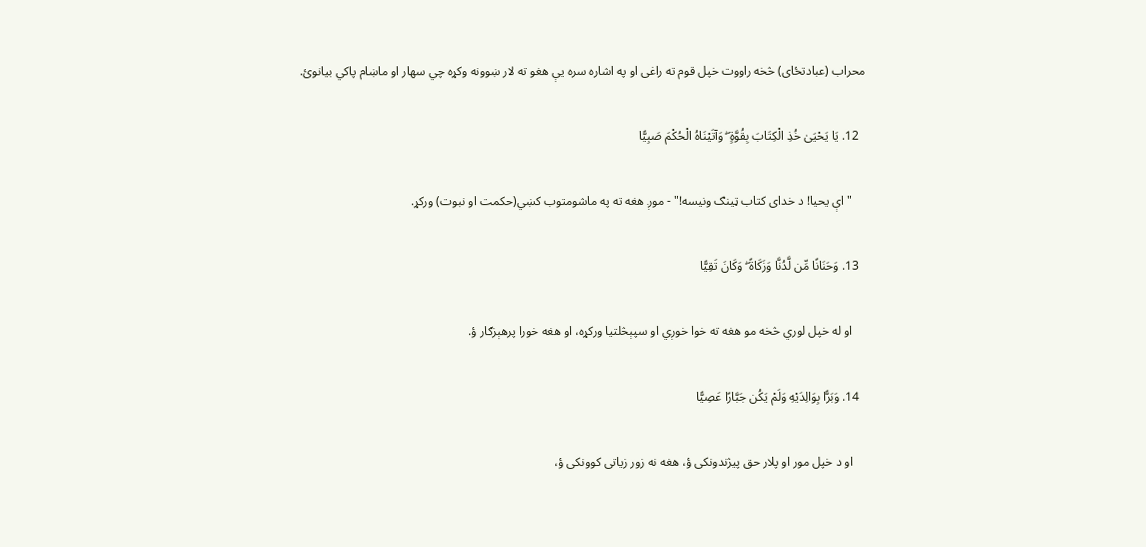محراب (عبادتځای) څخه راووت خپل قوم ته راغى او په اشاره سره يې هغو ته لار ښوونه وکړه چي سهار او ماښام پاكي بيانوئ.

  12. يَا يَحْيَىٰ خُذِ الْكِتَابَ بِقُوَّةٍ ۖ وَآتَيْنَاهُ الْحُكْمَ صَبِيًّا

    "اې يحيا! د خداى كتاب ټينګ ونيسه!" - موږ هغه ته په ماشومتوب کښي(حكمت او نبوت) ورکړ.

  13. وَحَنَانًا مِّن لَّدُنَّا وَزَكَاةً ۖ وَكَانَ تَقِيًّا

    او له خپل لوري څخه مو هغه ته خوا خوږي او سپېڅلتيا ورکړه، او هغه خورا پرهېزګار ؤ.

  14. وَبَرًّا بِوَالِدَيْهِ وَلَمْ يَكُن جَبَّارًا عَصِيًّا

    او د خپل مور او پلار حق پيژندونكى ؤ، هغه نه زور زياتى كوونكى ؤ،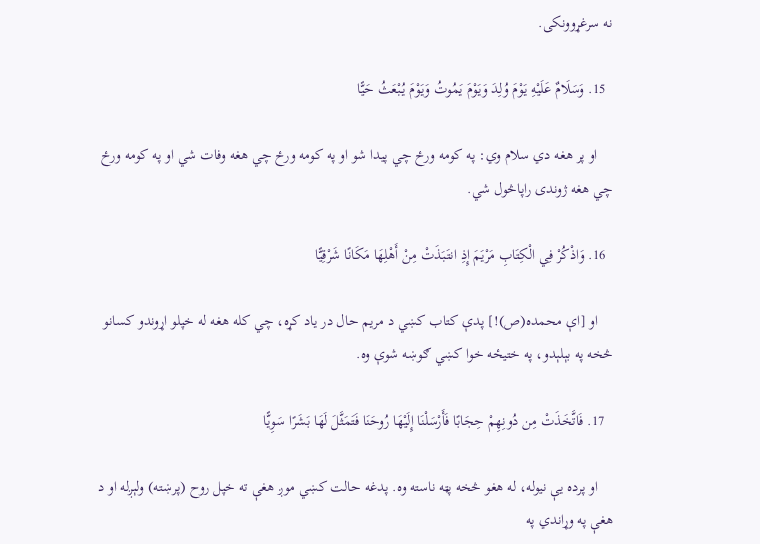نه سرغړوونكى.

  15. وَسَلَامٌ عَلَيْهِ يَوْمَ وُلِدَ وَيَوْمَ يَمُوتُ وَيَوْمَ يُبْعَثُ حَيًّا

    او پر هغه دي سلام وي: په كومه ورځ چي پيدا شو او په كومه ورځ چي هغه وفات شي او په كومه ورځ چي هغه ژوندى راپاڅول شي.

  16. وَاذْكُرْ فِي الْكِتَابِ مَرْيَمَ إِذِ انتَبَذَتْ مِنْ أَهْلِهَا مَكَانًا شَرْقِيًّا

    او [اې محمده(ص)!] پدې كتاب کښي د مريم حال در ياد کړه، چي كله هغه له خپلو اړوندو كسانو څخه په بېلېدو، په ختيځه خوا کښي ګوښه شوې وه.

  17. فَاتَّخَذَتْ مِن دُونِهِمْ حِجَابًا فَأَرْسَلْنَا إِلَيْهَا رُوحَنَا فَتَمَثَّلَ لَهَا بَشَرًا سَوِيًّا

    او پرده یې نيوله، له هغو څخه پټه ناسته وه. پدغه حالت کښي موږ هغې ته خپل روح (پرښته) ولېږله او د هغې په وړاندي په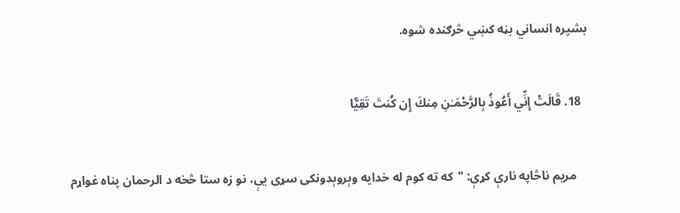بشپره انساني بڼه کښي څرګنده شوه.

  18. قَالَتْ إِنِّي أَعُوذُ بِالرَّحْمَـٰنِ مِنكَ إِن كُنتَ تَقِيًّا

    مريم ناڅاپه نارې کړې: "كه ته كوم له خدايه وېروېدونكى سړی یې، نو زه ستا څخه د الرحمان پناه غواړم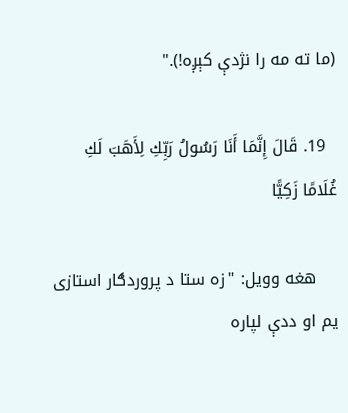(ما ته مه را نژدې کېږه!)."

  19. قَالَ إِنَّمَا أَنَا رَسُولُ رَبِّكِ لِأَهَبَ لَكِ غُلَامًا زَكِيًّا

    هغه وويل: "زه ستا د پروردګار استازى يم او ددې لپاره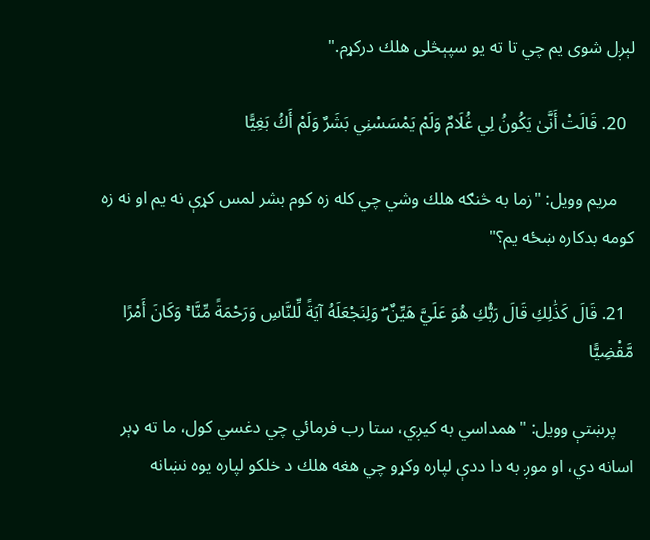لېږل شوى يم چي تا ته يو سپېڅلى هلك درکړم."

  20. قَالَتْ أَنَّىٰ يَكُونُ لِي غُلَامٌ وَلَمْ يَمْسَسْنِي بَشَرٌ وَلَمْ أَكُ بَغِيًّا

    مريم وويل: "زما به څنګه هلك وشي چي كله زه كوم بشر لمس کړې نه يم او نه زه كومه بدكاره ښځه يم؟"

  21. قَالَ كَذَٰلِكِ قَالَ رَبُّكِ هُوَ عَلَيَّ هَيِّنٌ ۖ وَلِنَجْعَلَهُ آيَةً لِّلنَّاسِ وَرَحْمَةً مِّنَّا ۚ وَكَانَ أَمْرًا مَّقْضِيًّا

    پرښتې وويل: "همداسي به کیږي، ستا رب فرمائي چي دغسي كول، ما ته ډېر اسانه دي، او موږ به دا ددې لپاره وکړو چي هغه هلك د خلكو لپاره يوه نښانه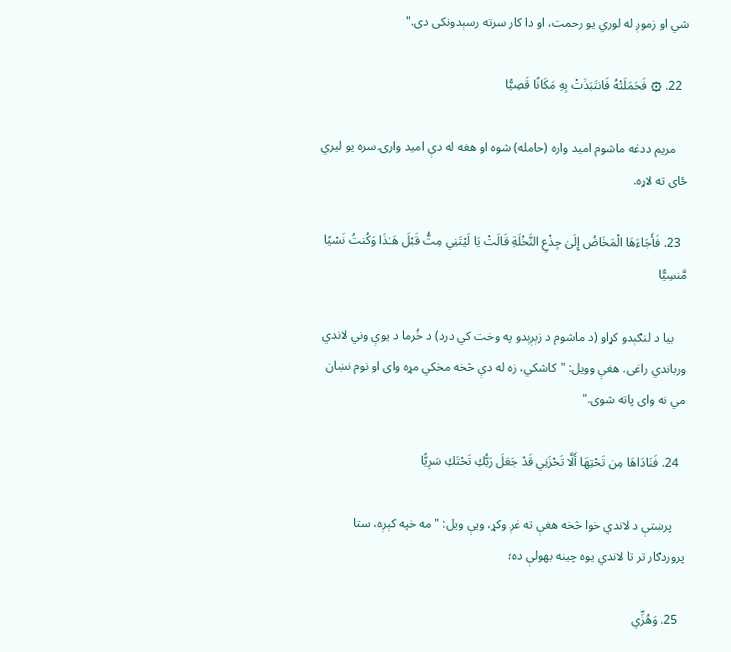شي او زموږ له لوري يو رحمت، او دا كار سرته رسېدونكى دى."

  22. ۞ فَحَمَلَتْهُ فَانتَبَذَتْ بِهِ مَكَانًا قَصِيًّا

    مريم ددغه ماشوم اميد واره (حامله) شوه او هغه له دې اميد وارۍ سره يو لیري ځاى ته لاړه.

  23. فَأَجَاءَهَا الْمَخَاضُ إِلَىٰ جِذْعِ النَّخْلَةِ قَالَتْ يَا لَيْتَنِي مِتُّ قَبْلَ هَـٰذَا وَكُنتُ نَسْيًا مَّنسِيًّا

    بيا د لنګېدو کړاو (د ماشوم د زېږېدو په وخت کي درد) د خُرما د يوې وني لاندي ورباندي راغى. هغې وويل: "كاشكي، زه له دې څخه مخکي مړه واى او نوم نښان مي نه واى پاته شوى."

  24. فَنَادَاهَا مِن تَحْتِهَا أَلَّا تَحْزَنِي قَدْ جَعَلَ رَبُّكِ تَحْتَكِ سَرِيًّا

    پرښتې د لاندي خوا څخه هغې ته غږ وکړ، ویې ويل: "مه خپه کېږه، ستا پروردګار تر تا لاندي يوه چينه بهولې ده؛

  25. وَهُزِّي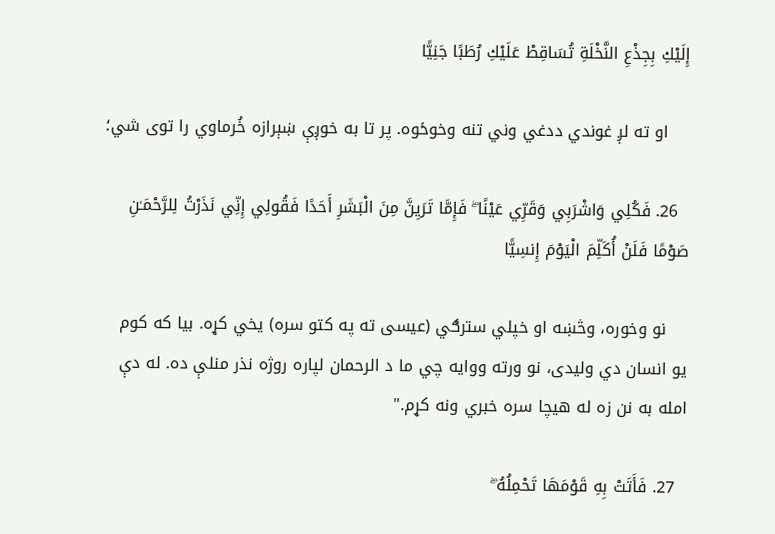إِلَيْكِ بِجِذْعِ النَّخْلَةِ تُسَاقِطْ عَلَيْكِ رُطَبًا جَنِيًّا

    او ته لږ غوندي ددغي وني تنه وخوځوه. پر تا به خوږې ښېرازه خُرماوي را توی شي؛

  26. فَكُلِي وَاشْرَبِي وَقَرِّي عَيْنًا ۖ فَإِمَّا تَرَيِنَّ مِنَ الْبَشَرِ أَحَدًا فَقُولِي إِنِّي نَذَرْتُ لِلرَّحْمَـٰنِ صَوْمًا فَلَنْ أُكَلِّمَ الْيَوْمَ إِنسِيًّا

    نو وخوره، وڅښه او خپلي سترګي (عیسی ته په کتو سره) يخي کړه. بيا كه كوم يو انسان دي وليدی، نو ورته ووايه چي ما د الرحمان لپاره روژه نذر منلې ده. له دې امله به نن زه له هيچا سره خبري ونه کړم."

  27. فَأَتَتْ بِهِ قَوْمَهَا تَحْمِلُهُ ۖ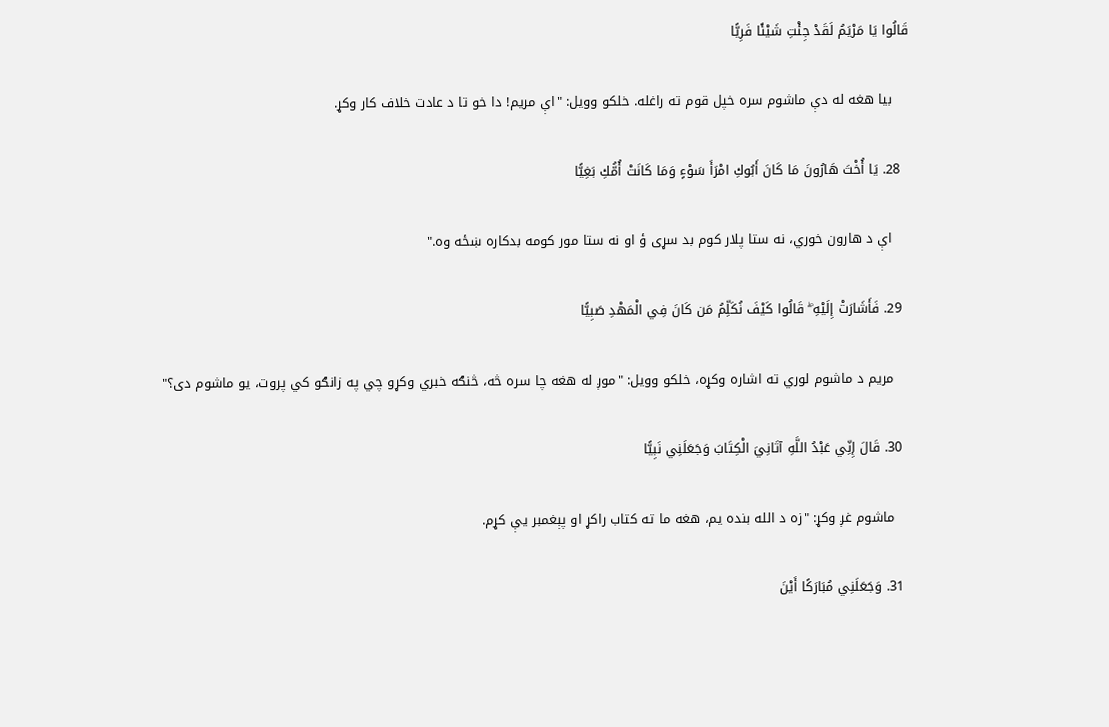قَالُوا يَا مَرْيَمُ لَقَدْ جِئْتِ شَيْئًا فَرِيًّا

    بيا هغه له دې ماشوم سره خپل قوم ته راغله. خلكو وويل: "اې مريم! دا خو تا د عادت خلاف كار وکړ.

  28. يَا أُخْتَ هَارُونَ مَا كَانَ أَبُوكِ امْرَأَ سَوْءٍ وَمَا كَانَتْ أُمُّكِ بَغِيًّا

    اې د هارون خوري، نه ستا پلار كوم بد سړی ؤ او نه ستا مور كومه بدكاره ښځه وه."

  29. فَأَشَارَتْ إِلَيْهِ ۖ قَالُوا كَيْفَ نُكَلِّمُ مَن كَانَ فِي الْمَهْدِ صَبِيًّا

    مريم د ماشوم لوري ته اشاره وکړه، خلكو وويل: "موږ له هغه چا سره څه، څنګه خبري وکړو چي په زانګو کي پروت، يو ماشوم دى؟"

  30. قَالَ إِنِّي عَبْدُ اللَّهِ آتَانِيَ الْكِتَابَ وَجَعَلَنِي نَبِيًّا

    ماشوم غږ وکړ: "زه د الله بنده يم، هغه ما ته كتاب راکړ او پېغمبر یې کړم.

  31. وَجَعَلَنِي مُبَارَكًا أَيْنَ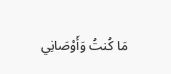مَا كُنتُ وَأَوْصَانِي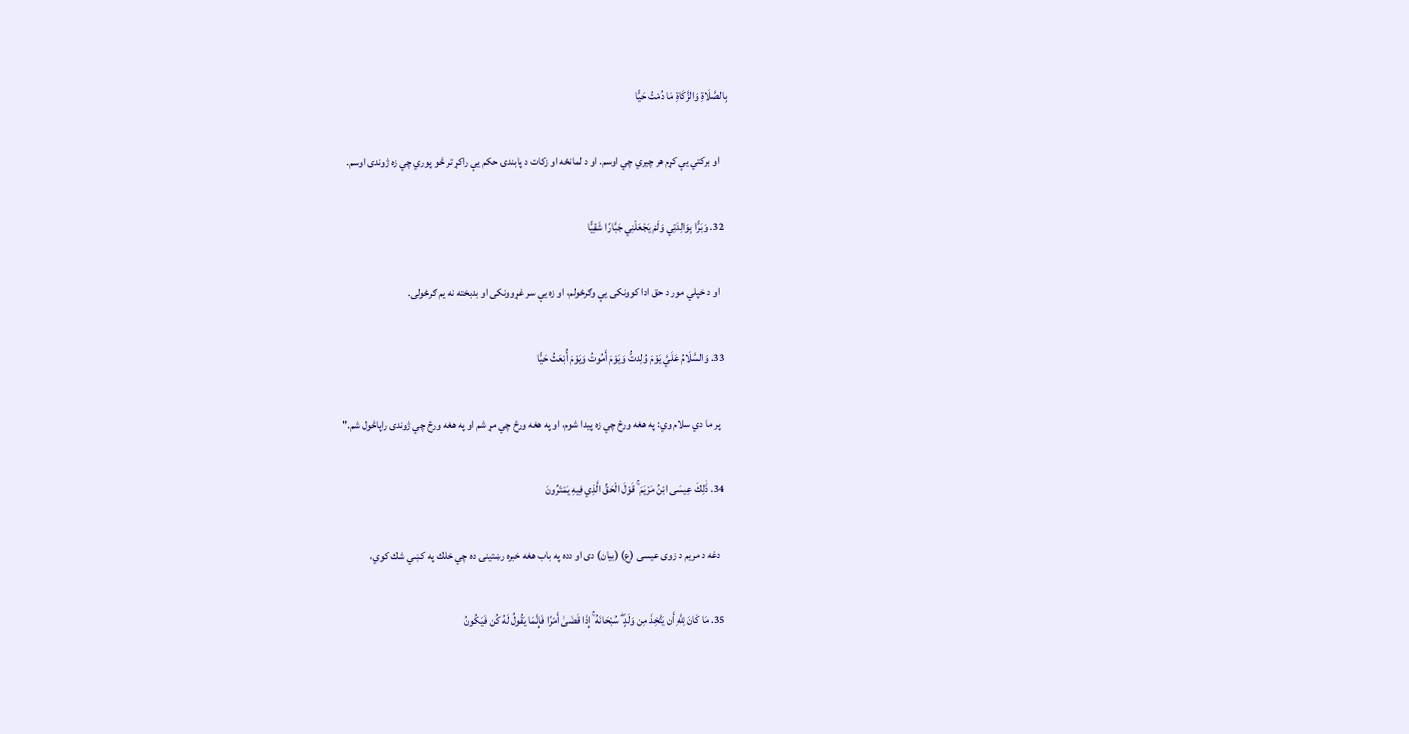بِالصَّلَاةِ وَالزَّكَاةِ مَا دُمْتُ حَيًّا

    او بركتي یې کړم هر چيري چي اوسم. او د لمانځه او زكات د پابندۍ حكم یې راکړ تر څو پوري چي زه ژوندى اوسم.

  32. وَبَرًّا بِوَالِدَتِي وَلَمْ يَجْعَلْنِي جَبَّارًا شَقِيًّا

    او د خپلي مور د حق ادا كوونكى یې وګرځولم، او زه یې سر غړوونكى او بدبخته نه يم ګرځولى.

  33. وَالسَّلَامُ عَلَيَّ يَوْمَ وُلِدتُّ وَيَوْمَ أَمُوتُ وَيَوْمَ أُبْعَثُ حَيًّا

    پر ما دي سلام وي: په هغه ورځ چي زه پيدا شوم، او په هغه ورځ چي مړ شم او په هغه ورځ چي ژوندى راپاڅول شم."

  34. ذَٰلِكَ عِيسَى ابْنُ مَرْيَمَ ۚ قَوْلَ الْحَقِّ الَّذِي فِيهِ يَمْتَرُونَ

    دغه د مريم د زوى عيسى (ع) (بیان) دی او دده په باب هغه خبره رښتينۍ ده چي خلك په کښي شك كوي،

  35. مَا كَانَ لِلَّهِ أَن يَتَّخِذَ مِن وَلَدٍ ۖ سُبْحَانَهُ ۚ إِذَا قَضَىٰ أَمْرًا فَإِنَّمَا يَقُولُ لَهُ كُن فَيَكُونُ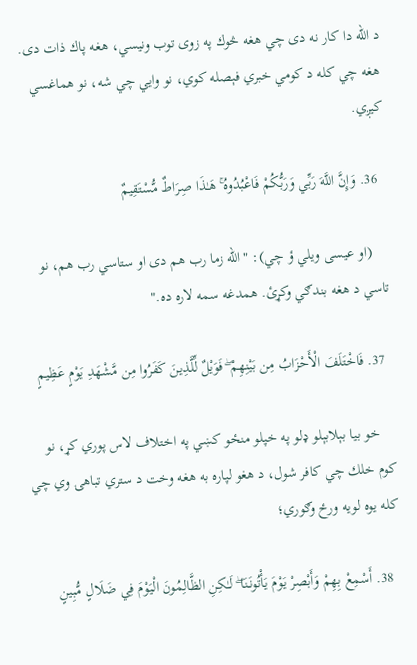د الله دا كار نه دى چي هغه څوك په زوى توب ونيسي، هغه پاك ذات دى. هغه چي كله د كومي خبري فېصله كوي، نو وايي چي شه، نو هماغسي کیږي.

  36. وَإِنَّ اللَّهَ رَبِّي وَرَبُّكُمْ فَاعْبُدُوهُ ۚ هَـٰذَا صِرَاطٌ مُّسْتَقِيمٌ

    (او عيسى ويلي ؤ چي): "الله زما رب هم دى او ستاسي رب هم، نو تاسي د هغه بندګي وکړئ. همدغه سمه لاره ده."

  37. فَاخْتَلَفَ الْأَحْزَابُ مِن بَيْنِهِمْ ۖ فَوَيْلٌ لِّلَّذِينَ كَفَرُوا مِن مَّشْهَدِ يَوْمٍ عَظِيمٍ

    خو بيا بېلابېلو ډلو په خپلو منځو کښي په اختلاف لاس پوري کړ، نو كوم خلك چي كافر شول، د هغو لپاره به هغه وخت د ستري تباهۍ وي چي كله يوه لويه ورځ وګوري؛

  38. أَسْمِعْ بِهِمْ وَأَبْصِرْ يَوْمَ يَأْتُونَنَا ۖ لَـٰكِنِ الظَّالِمُونَ الْيَوْمَ فِي ضَلَالٍ مُّبِينٍ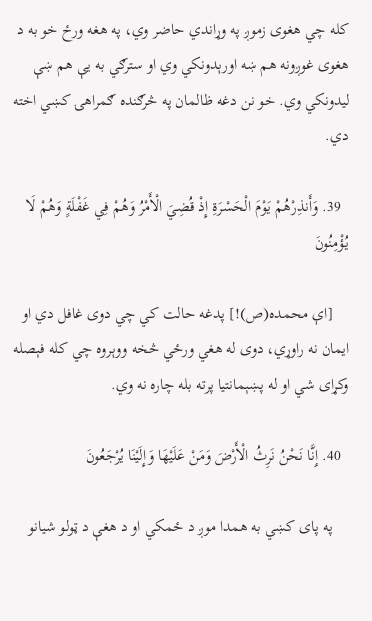كله چي هغوى زموږ په وړاندي حاضر وي، په هغه ورځ خو به د هغوى غوږونه هم ښه اورېدونكي وي او سترګي به یې هم ښې ليدونكي وي. خو نن دغه ظالمان په څرګنده ګمراهۍ کښي اخته دي.

  39. وَأَنذِرْهُمْ يَوْمَ الْحَسْرَةِ إِذْ قُضِيَ الْأَمْرُ وَهُمْ فِي غَفْلَةٍ وَهُمْ لَا يُؤْمِنُونَ

    [اې محمده(ص)!] پدغه حالت کي چي دوى غافل دي او ايمان نه راوړي، دوی له هغي ورځي څخه ووېروه چي كله فېصله وکړاى شي او له پښېمانتيا پرته بله چاره نه وي.

  40. إِنَّا نَحْنُ نَرِثُ الْأَرْضَ وَمَنْ عَلَيْهَا وَإِلَيْنَا يُرْجَعُونَ

    په پاى کښي به همدا موږ د ځمکي او د هغې د ټولو شيانو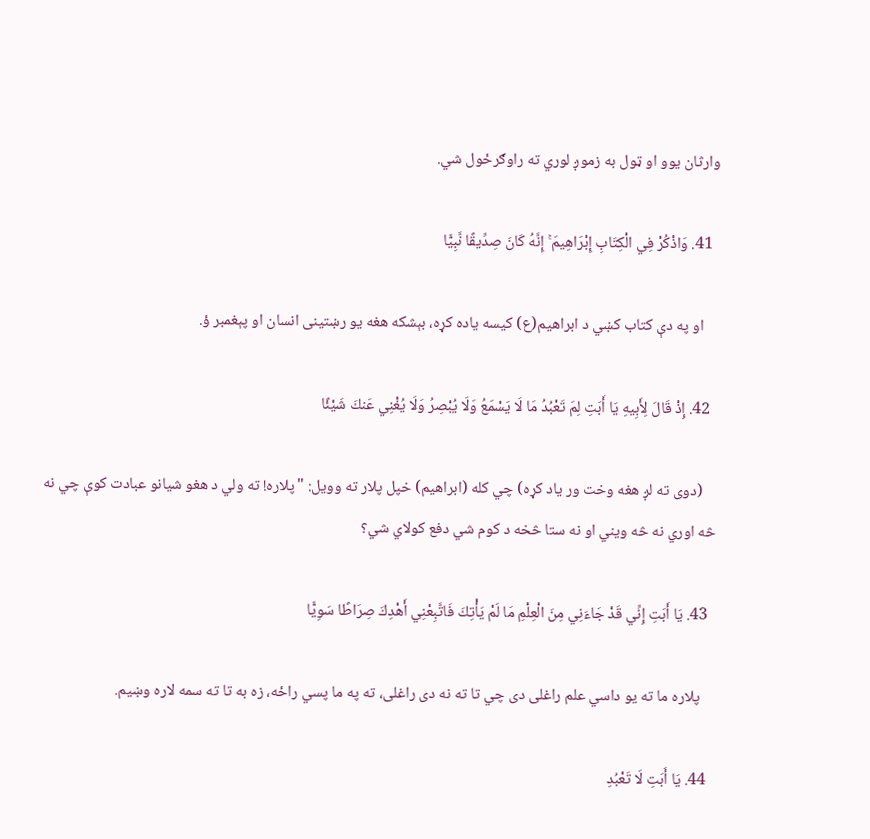وارثان يوو او ټول به زموږ لوري ته راوګرځول شي.

  41. وَاذْكُرْ فِي الْكِتَابِ إِبْرَاهِيمَ ۚ إِنَّهُ كَانَ صِدِّيقًا نَّبِيًّا

    او په دې كتاب کښي د ابراهيم(ع) کیسه ياده کړه، بېشكه هغه يو رښتينى انسان او پېغمبر ؤ.

  42. إِذْ قَالَ لِأَبِيهِ يَا أَبَتِ لِمَ تَعْبُدُ مَا لَا يَسْمَعُ وَلَا يُبْصِرُ وَلَا يُغْنِي عَنكَ شَيْئًا

    (دوی ته لږ هغه وخت ور ياد کړه) چي كله (ابراهیم) خپل پلار ته وويل: "پلاره! ته ولي د هغو شيانو عبادت كوې چي نه څه اوري نه څه ويني او نه ستا څخه د كوم شي دفع كولاي شي؟

  43. يَا أَبَتِ إِنِّي قَدْ جَاءَنِي مِنَ الْعِلْمِ مَا لَمْ يَأْتِكَ فَاتَّبِعْنِي أَهْدِكَ صِرَاطًا سَوِيًّا

    پلاره ما ته يو داسي علم راغلى دى چي تا ته نه دى راغلى، ته په ما پسي راځه، زه به تا ته سمه لاره وښيم.

  44. يَا أَبَتِ لَا تَعْبُدِ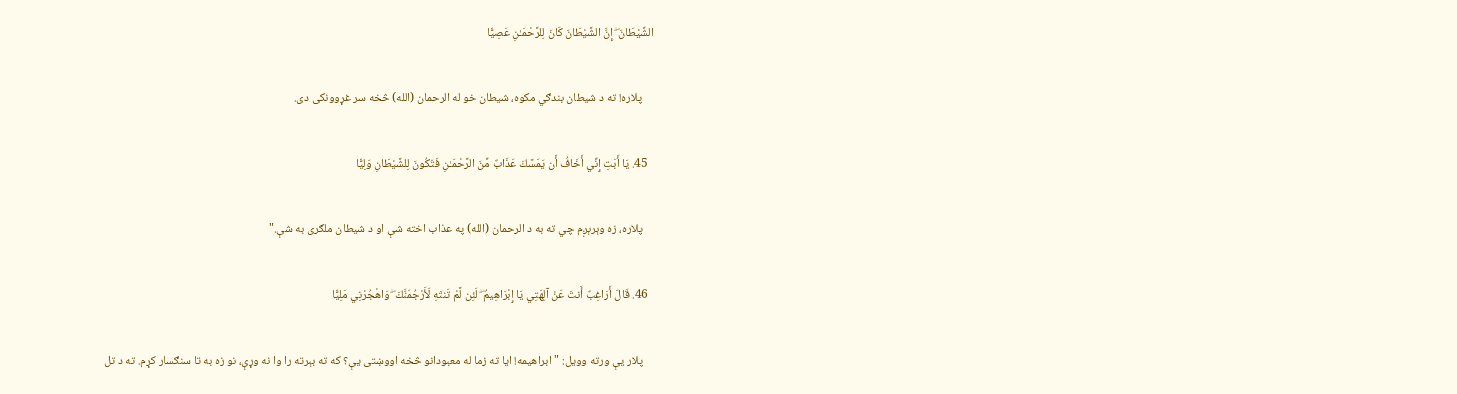الشَّيْطَانَ ۖ إِنَّ الشَّيْطَانَ كَانَ لِلرَّحْمَـٰنِ عَصِيًّا

    پلاره! ته د شيطان بندګي مكوه، شيطان خو له الرحمان (الله) څخه سر غړوونكى دى.

  45. يَا أَبَتِ إِنِّي أَخَافُ أَن يَمَسَّكَ عَذَابٌ مِّنَ الرَّحْمَـٰنِ فَتَكُونَ لِلشَّيْطَانِ وَلِيًّا

    پلاره، زه وېرېږم چي ته به د الرحمان (الله) په عذاب اخته شې او د شيطان ملګرى به شې."

  46. قَالَ أَرَاغِبٌ أَنتَ عَنْ آلِهَتِي يَا إِبْرَاهِيمُ ۖ لَئِن لَّمْ تَنتَهِ لَأَرْجُمَنَّكَ ۖ وَاهْجُرْنِي مَلِيًّا

    پلار یې ورته وويل: "ابراهيمه! ايا ته زما له معبودانو څخه اووښتى یې؟ كه ته بېرته را وا نه وړې، نو زه به تا سنګسار کړم. ته د تل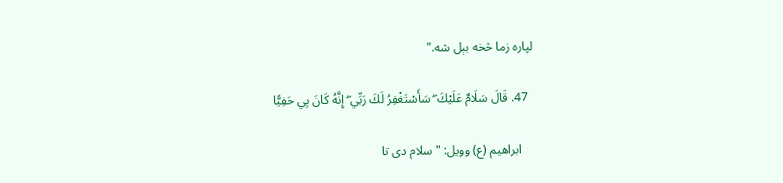لپاره زما څخه بېل شه."

  47. قَالَ سَلَامٌ عَلَيْكَ ۖ سَأَسْتَغْفِرُ لَكَ رَبِّي ۖ إِنَّهُ كَانَ بِي حَفِيًّا

    ابراهيم (ع) وويل: "سلام دى تا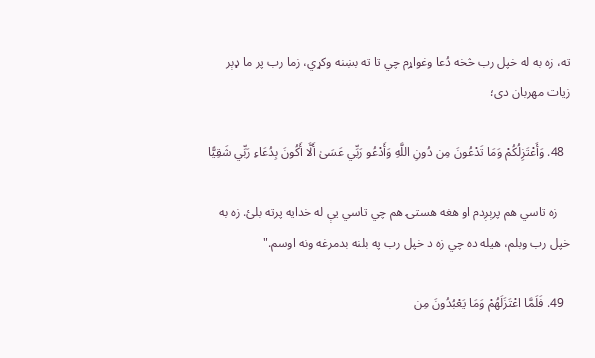ته، زه به له خپل رب څخه دُعا وغواړم چي تا ته بښنه وکړي، زما رب پر ما ډېر زيات مهربان دى؛

  48. وَأَعْتَزِلُكُمْ وَمَا تَدْعُونَ مِن دُونِ اللَّهِ وَأَدْعُو رَبِّي عَسَىٰ أَلَّا أَكُونَ بِدُعَاءِ رَبِّي شَقِيًّا

    زه تاسي هم پرېږدم او هغه هستۍ هم چي تاسي یې له خدايه پرته بلئ. زه به خپل رب وبلم، هيله ده چي زه د خپل رب په بلنه بدمرغه ونه اوسم."

  49. فَلَمَّا اعْتَزَلَهُمْ وَمَا يَعْبُدُونَ مِن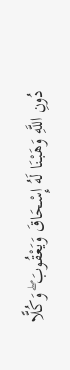دُونِ اللَّهِ وَهَبْنَا لَهُ إِسْحَاقَ وَيَعْقُوبَ ۖ وَكُلًّا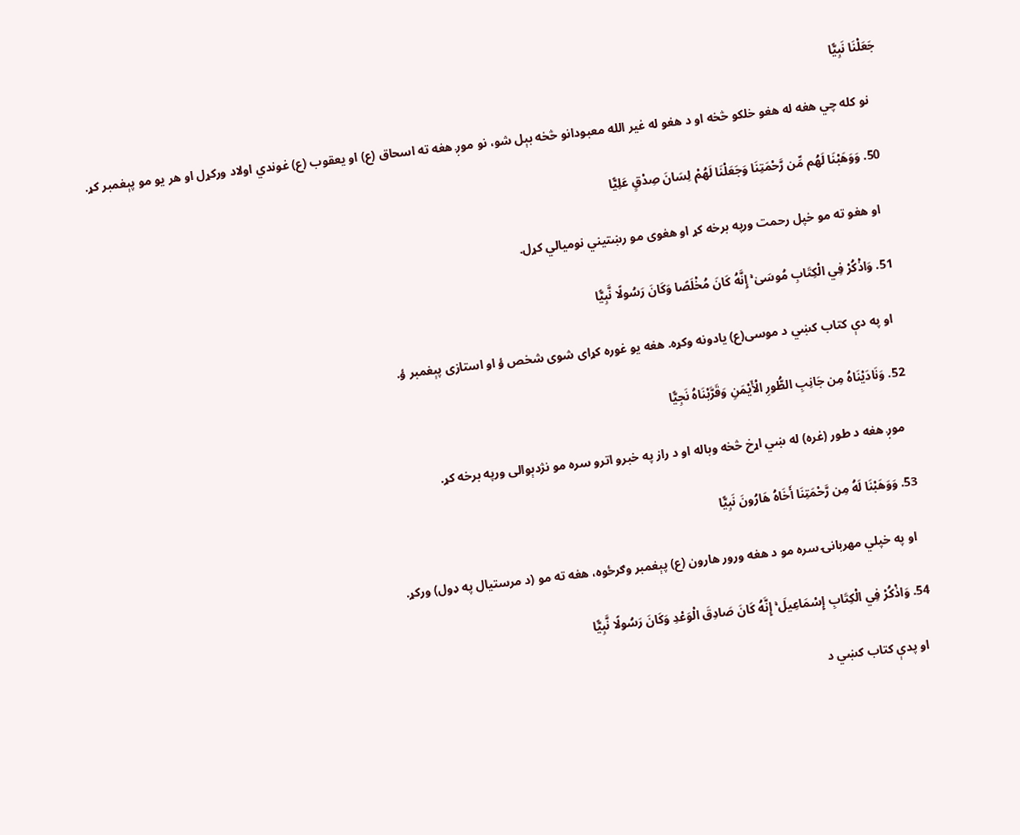جَعَلْنَا نَبِيًّا

    نو كله چي هغه له هغو خلكو څخه او د هغو له غير الله معبودانو څخه بېل شو، نو موږ هغه ته اسحاق (ع) او يعقوب (ع) غوندي اولاد ورکړل او هر يو مو پېغمبر کړ.

  50. وَوَهَبْنَا لَهُم مِّن رَّحْمَتِنَا وَجَعَلْنَا لَهُمْ لِسَانَ صِدْقٍ عَلِيًّا

    او هغو ته مو خپل رحمت ورپه برخه کړ او هغوى مو رښتیني نوميالي کړل.

  51. وَاذْكُرْ فِي الْكِتَابِ مُوسَىٰ ۚ إِنَّهُ كَانَ مُخْلَصًا وَكَانَ رَسُولًا نَّبِيًّا

    او په دې كتاب کښي د موسى(ع) يادونه وکړه. هغه يو غوره کړای شوى شخص ؤ او استازى پېغمبر ؤ.

  52. وَنَادَيْنَاهُ مِن جَانِبِ الطُّورِ الْأَيْمَنِ وَقَرَّبْنَاهُ نَجِيًّا

    موږ هغه د طور (غره) له ښي اړخ څخه وباله او د راز په خبرو اترو سره مو نژدېوالى ورپه برخه کړ.

  53. وَوَهَبْنَا لَهُ مِن رَّحْمَتِنَا أَخَاهُ هَارُونَ نَبِيًّا

    او په خپلي مهربانۍ سره مو د هغه ورور هارون (ع) پېغمبر وګرځوه، هغه ته مو (د مرستيال په ډول) ورکړ.

  54. وَاذْكُرْ فِي الْكِتَابِ إِسْمَاعِيلَ ۚ إِنَّهُ كَانَ صَادِقَ الْوَعْدِ وَكَانَ رَسُولًا نَّبِيًّا

    او پدې كتاب کښي د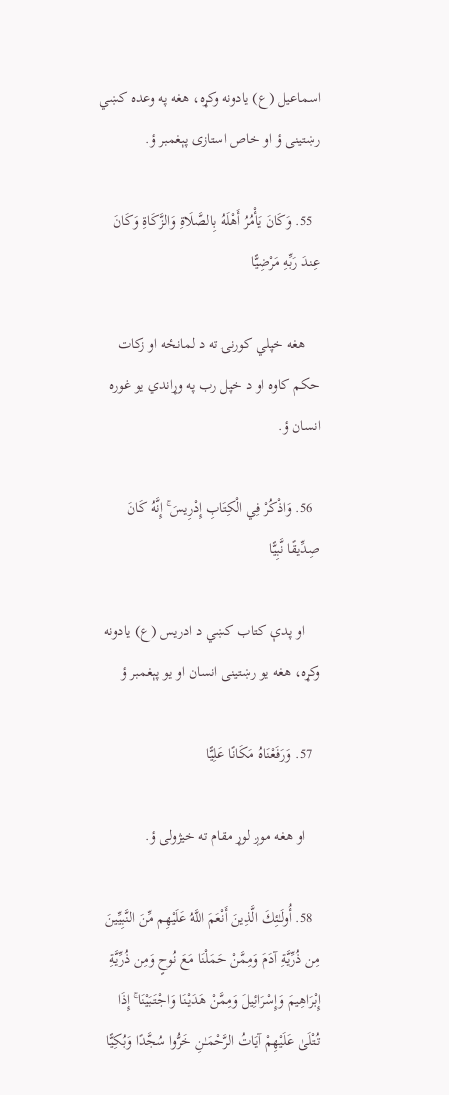اسماعيل (ع) يادونه وکړه، هغه په وعده کښي رښتينى ؤ او خاص استازى پېغمبر ؤ.

  55. وَكَانَ يَأْمُرُ أَهْلَهُ بِالصَّلَاةِ وَالزَّكَاةِ وَكَانَ عِندَ رَبِّهِ مَرْضِيًّا

    هغه خپلي كورنۍ ته د لمانځه او زكات حكم كاوه او د خپل رب په وړاندي يو غوره انسان ؤ.

  56. وَاذْكُرْ فِي الْكِتَابِ إِدْرِيسَ ۚ إِنَّهُ كَانَ صِدِّيقًا نَّبِيًّا

    او پدې كتاب کښي د ادريس (ع) يادونه وکړه، هغه يو رښتينى انسان او يو پېغمبر ؤ

  57. وَرَفَعْنَاهُ مَكَانًا عَلِيًّا

    او هغه موږ لوړ مقام ته خيژولى ؤ.

  58. أُولَـٰئِكَ الَّذِينَ أَنْعَمَ اللَّهُ عَلَيْهِم مِّنَ النَّبِيِّينَ مِن ذُرِّيَّةِ آدَمَ وَمِمَّنْ حَمَلْنَا مَعَ نُوحٍ وَمِن ذُرِّيَّةِ إِبْرَاهِيمَ وَإِسْرَائِيلَ وَمِمَّنْ هَدَيْنَا وَاجْتَبَيْنَا ۚ إِذَا تُتْلَىٰ عَلَيْهِمْ آيَاتُ الرَّحْمَـٰنِ خَرُّوا سُجَّدًا وَبُكِيًّا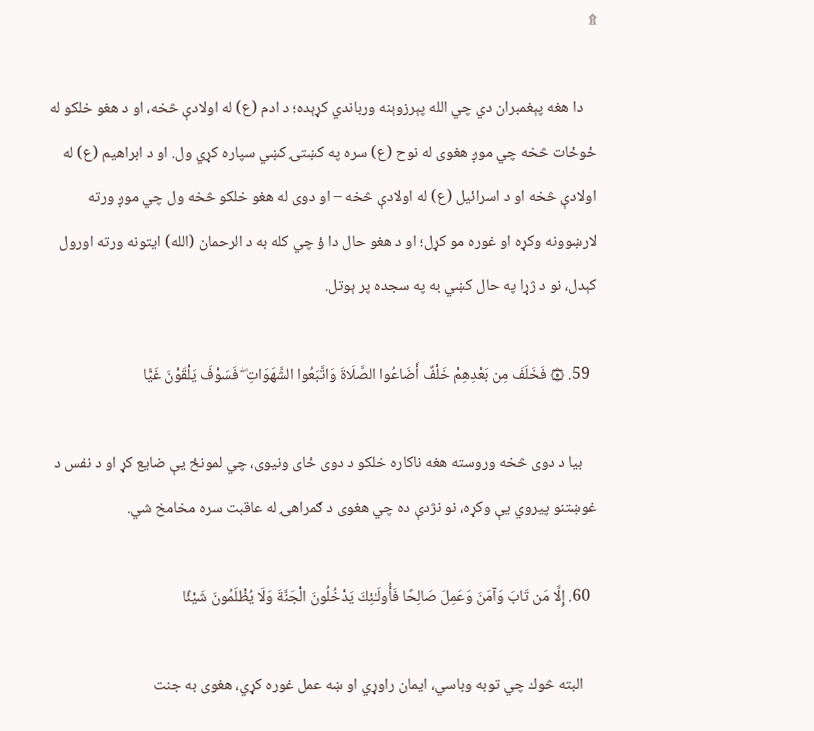۩

    دا هغه پېغمبران دي چي الله پېرزوېنه ورباندي کړېده؛ د ادم (ع) له اولادې څخه، او د هغو خلكو له ځوځات څخه چي موږ هغوى له نوح (ع) سره په كښتۍ کښي سپاره کړي ول. او د ابراهيم (ع) له اولادې څخه او د اسرائيل (ع) له اولادې څخه – او دوى له هغو خلكو څخه ول چي موږ ورته لارښوونه وکړه او غوره مو کړل؛ او د هغو حال دا ؤ چي كله به د الرحمان (الله) ايتونه ورته اورول كېدل، نو د ژړا په حال کښي به په سجده پر ېوتل.

  59. ۞ فَخَلَفَ مِن بَعْدِهِمْ خَلْفٌ أَضَاعُوا الصَّلَاةَ وَاتَّبَعُوا الشَّهَوَاتِ ۖ فَسَوْفَ يَلْقَوْنَ غَيًّا

    بيا د دوی څخه وروسته هغه ناكاره خلكو د دوی ځاى ونيوی، چي لمونځ یې ضايع کړ او د نفس د غوښتنو پيروي یې وکړه، نو نژدې ده چي هغوى د ګمراهۍ له عاقبت سره مخامخ شي.

  60. إِلَّا مَن تَابَ وَآمَنَ وَعَمِلَ صَالِحًا فَأُولَـٰئِكَ يَدْخُلُونَ الْجَنَّةَ وَلَا يُظْلَمُونَ شَيْئًا

    البته څوك چي توبه وباسي، ايمان راوړي او ښه عمل غوره کړي، هغوى به جنت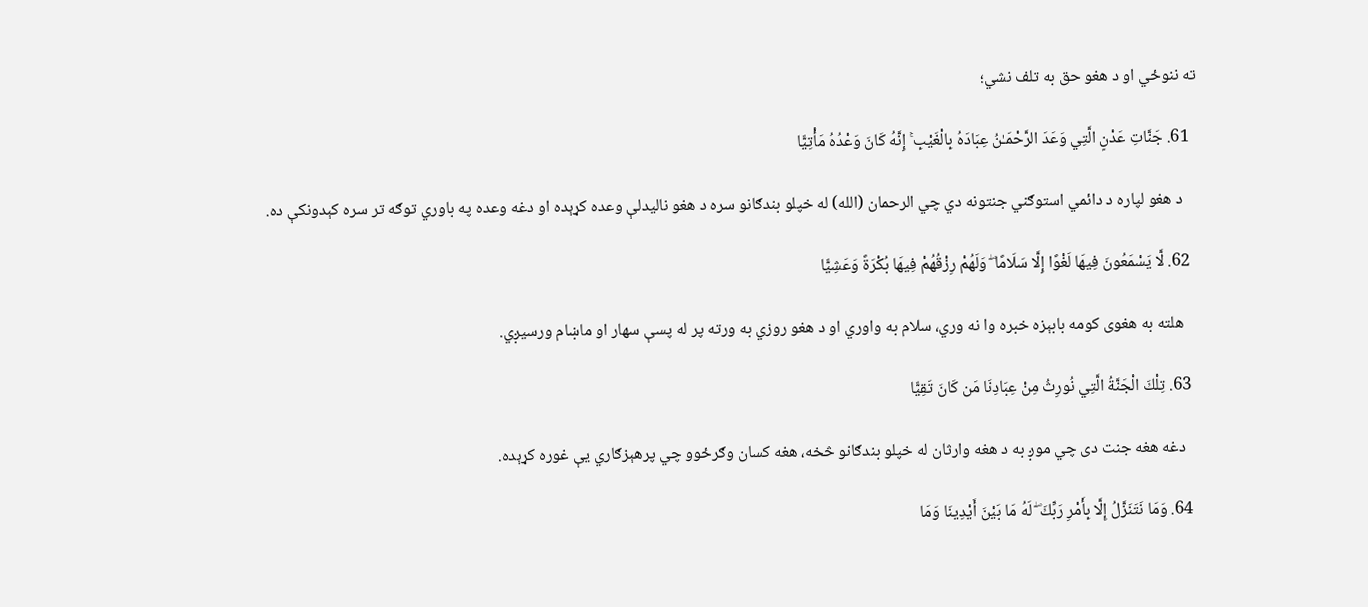ته ننوځي او د هغو حق به تلف نشي؛

  61. جَنَّاتِ عَدْنٍ الَّتِي وَعَدَ الرَّحْمَـٰنُ عِبَادَهُ بِالْغَيْبِ ۚ إِنَّهُ كَانَ وَعْدُهُ مَأْتِيًّا

    د هغو لپاره د دائمي استوګني جنتونه دي چي الرحمان (الله) له خپلو بندګانو سره د هغو ناليدلې وعده کړېده او دغه وعده په باوري توګه تر سره كېدونكې ده.

  62. لَّا يَسْمَعُونَ فِيهَا لَغْوًا إِلَّا سَلَامًا ۖ وَلَهُمْ رِزْقُهُمْ فِيهَا بُكْرَةً وَعَشِيًّا

    هلته به هغوى كومه بابېزه خبره وا نه وري، سلام به واوري او د هغو روزي به ورته پر له پسې سهار او ماښام ورسیږي.

  63. تِلْكَ الْجَنَّةُ الَّتِي نُورِثُ مِنْ عِبَادِنَا مَن كَانَ تَقِيًّا

    دغه هغه جنت دی چي موږ به د هغه وارثان له خپلو بندګانو څخه، هغه كسان وګرځوو چي پرهېزګاري یې غوره کړېده.

  64. وَمَا نَتَنَزَّلُ إِلَّا بِأَمْرِ رَبِّكَ ۖ لَهُ مَا بَيْنَ أَيْدِينَا وَمَا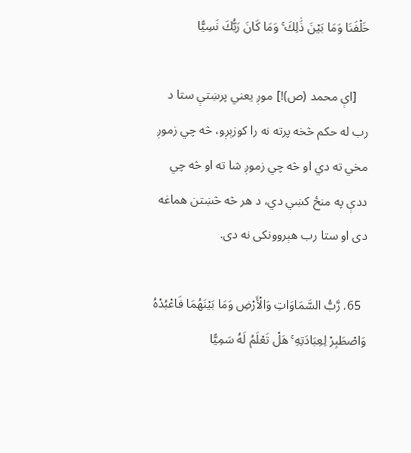خَلْفَنَا وَمَا بَيْنَ ذَٰلِكَ ۚ وَمَا كَانَ رَبُّكَ نَسِيًّا

    [اې محمد (ص)!] موږ یعني پرښتې ستا د رب له حكم څخه پرته نه را كوزېږو، څه چي زموږ مخي ته دي او څه چي زموږ شا ته او څه چي ددې په منځ کښي دي، د هر څه څښتن هماغه دى او ستا رب هېروونكى نه دى.

  65. رَّبُّ السَّمَاوَاتِ وَالْأَرْضِ وَمَا بَيْنَهُمَا فَاعْبُدْهُ وَاصْطَبِرْ لِعِبَادَتِهِ ۚ هَلْ تَعْلَمُ لَهُ سَمِيًّا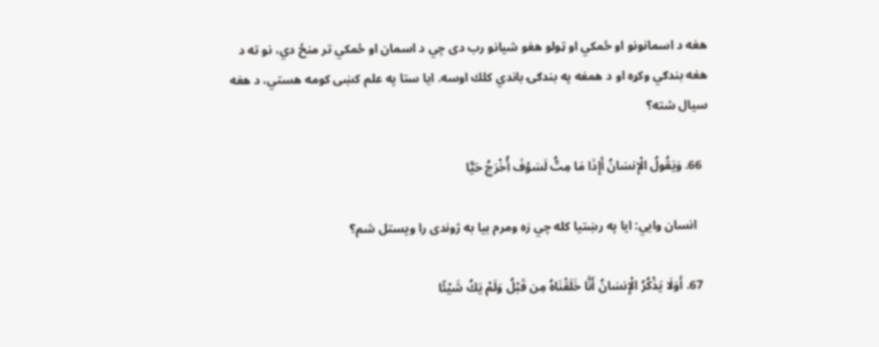هغه د اسمانونو او ځمکي او ټولو هغو شيانو رب دى چي د اسمان او ځمکي تر منځ دي، نو ته د هغه بندګي وکړه او د همغه په بندګۍ باندي كلك اوسه. ايا ستا په علم كښى كومه هستي، د هغه سيال شته؟

  66. وَيَقُولُ الْإِنسَانُ أَإِذَا مَا مِتُّ لَسَوْفَ أُخْرَجُ حَيًّا

    انسان وايي: ايا په رښتيا كله چي زه ومرم بيا به ژوندى را ويستل شم؟

  67. أَوَلَا يَذْكُرُ الْإِنسَانُ أَنَّا خَلَقْنَاهُ مِن قَبْلُ وَلَمْ يَكُ شَيْئًا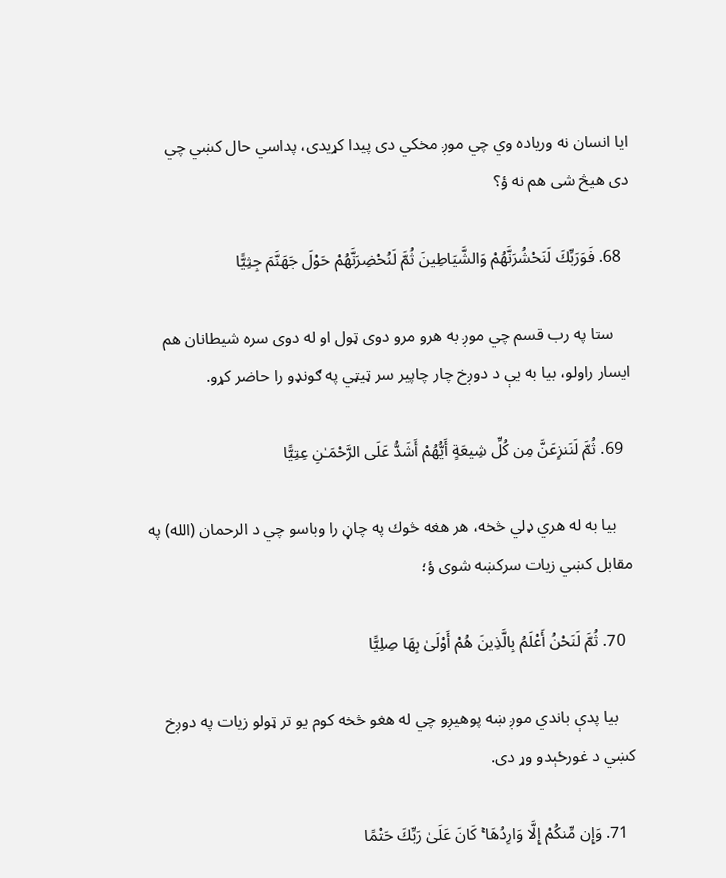ايا انسان نه ورياده وي چي موږ مخکي دى پيدا کړيدى، پداسي حال کښي چي دى هیڅ شى هم نه ؤ؟

  68. فَوَرَبِّكَ لَنَحْشُرَنَّهُمْ وَالشَّيَاطِينَ ثُمَّ لَنُحْضِرَنَّهُمْ حَوْلَ جَهَنَّمَ جِثِيًّا

    ستا په رب قسم چي موږ به هرو مرو دوى ټول او له دوى سره شيطانان هم ايسار راولو، بيا به یې د دوږخ چار چاپير سر ټیټي په ګونډو را حاضر کړو.

  69. ثُمَّ لَنَنزِعَنَّ مِن كُلِّ شِيعَةٍ أَيُّهُمْ أَشَدُّ عَلَى الرَّحْمَـٰنِ عِتِيًّا

    بيا به له هري ډلي څخه، هر هغه څوك په چاڼ را وباسو چي د الرحمان (الله) په مقابل کښي زيات سركښه شوى ؤ؛

  70. ثُمَّ لَنَحْنُ أَعْلَمُ بِالَّذِينَ هُمْ أَوْلَىٰ بِهَا صِلِيًّا

    بيا پدې باندي موږ ښه پوهیږو چي له هغو څخه كوم يو تر ټولو زيات په دوږخ کښي د غورځېدو وړ دى.

  71. وَإِن مِّنكُمْ إِلَّا وَارِدُهَا ۚ كَانَ عَلَىٰ رَبِّكَ حَتْمًا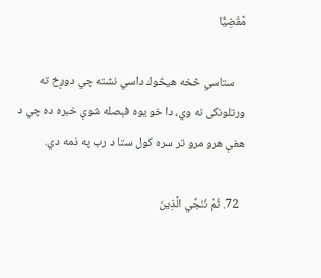مَّقْضِيًّا

    ستاسي څخه هیڅوك داسي نشته چي دوږخ ته ورتلونكى نه وي، دا خو يوه فېصله شوې خبره ده چي د هغې هرو مرو تر سره كول ستا د رب په ذمه دي.

  72. ثُمَّ نُنَجِّي الَّذِينَ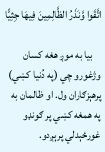اتَّقَوا وَّنَذَرُ الظَّالِمِينَ فِيهَا جِثِيًّا

    بيا به موږ هغه كسان وژغورو چي (په دُنيا کښي) پرهېزګاران ول. او ظالمان به په همغه کښي پر ګونډو غورځېدلي پرېږدو.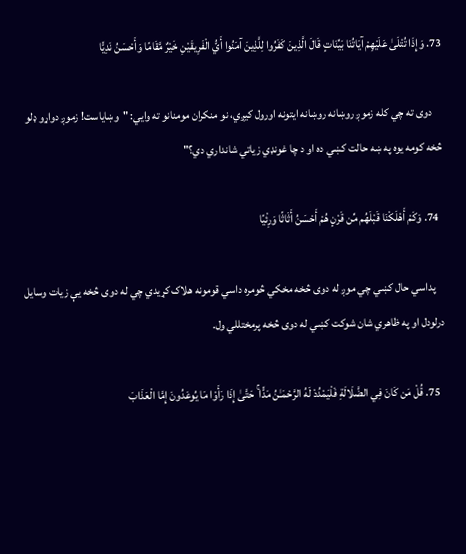73. وَإِذَا تُتْلَىٰ عَلَيْهِمْ آيَاتُنَا بَيِّنَاتٍ قَالَ الَّذِينَ كَفَرُوا لِلَّذِينَ آمَنُوا أَيُّ الْفَرِيقَيْنِ خَيْرٌ مَّقَامًا وَأَحْسَنُ نَدِيًّا

    دوی ته چي كله زموږ روښانه روښانه ايتونه اورول کیږي، نو منكران مومنانو ته وايي: "وښاياست! زموږ دواړو ډلو څخه كومه يوه په ښه حالت کښي ده او د چا غونډي زياتي شانداري دي؟"

  74. وَكَمْ أَهْلَكْنَا قَبْلَهُم مِّن قَرْنٍ هُمْ أَحْسَنُ أَثَاثًا وَرِئْيًا

    پداسي حال کښي چي موږ له دوی څخه مخکي څومره داسي قومونه هلاک کړيدي چي له دوی څخه یې زيات وسايل درلودل او په ظاهري شان شوكت کښي له دوی څخه پرمختللي ول.

  75. قُلْ مَن كَانَ فِي الضَّلَالَةِ فَلْيَمْدُدْ لَهُ الرَّحْمَـٰنُ مَدًّا ۚ حَتَّىٰ إِذَا رَأَوْا مَا يُوعَدُونَ إِمَّا الْعَذَابَ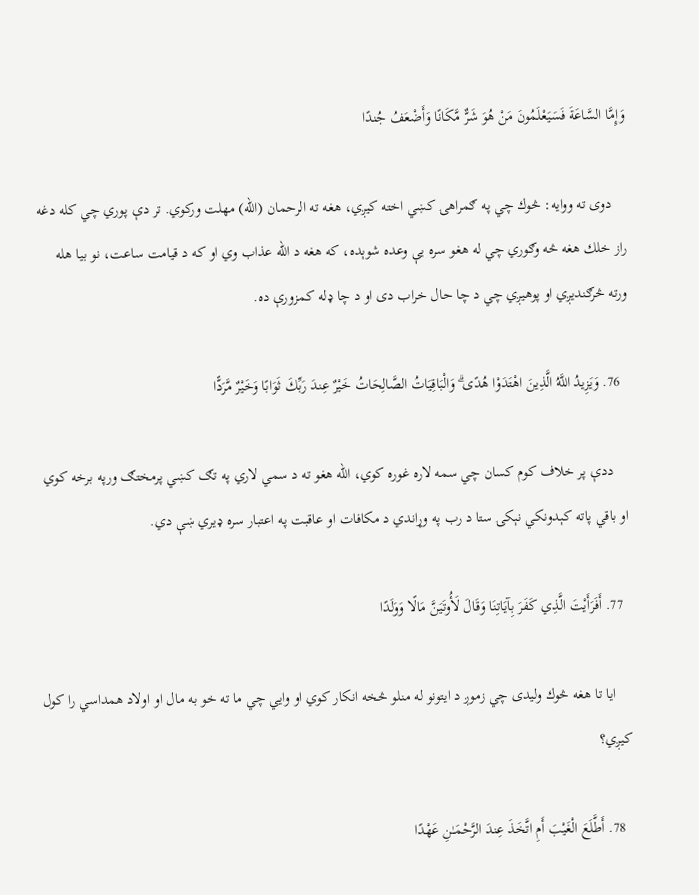وَإِمَّا السَّاعَةَ فَسَيَعْلَمُونَ مَنْ هُوَ شَرٌّ مَّكَانًا وَأَضْعَفُ جُندًا

    دوی ته ووايه: څوك چي په ګمراهۍ کښي اخته کیږي، هغه ته الرحمان (الله) مهلت وركوي. تر دې پوري چي كله دغه راز خلك هغه څه وګوري چي له هغو سره یې وعده شوېده، كه هغه د الله عذاب وي او كه د قيامت ساعت، نو بيا هله ورته څرګندیږي او پوهیږي چي د چا حال خراب دى او د چا ډله كمزورې ده.

  76. وَيَزِيدُ اللَّهُ الَّذِينَ اهْتَدَوْا هُدًى ۗ وَالْبَاقِيَاتُ الصَّالِحَاتُ خَيْرٌ عِندَ رَبِّكَ ثَوَابًا وَخَيْرٌ مَّرَدًّا

    ددې پر خلاف كوم كسان چي سمه لاره غوره كوي، الله هغو ته د سمي لاري په تګ کښي پرمختګ ورپه برخه كوي او باقي پاته كېدونكي نېکۍ ستا د رب په وړاندي د مكافات او عاقبت په اعتبار سره ډیري ښې دي.

  77. أَفَرَأَيْتَ الَّذِي كَفَرَ بِآيَاتِنَا وَقَالَ لَأُوتَيَنَّ مَالًا وَوَلَدًا

    ايا تا هغه څوك وليدی چي زموږ د ايتونو له منلو څخه انكار كوي او وايي چي ما ته خو به مال او اولاد همداسي را كول کیږي؟

  78. أَطَّلَعَ الْغَيْبَ أَمِ اتَّخَذَ عِندَ الرَّحْمَـٰنِ عَهْدًا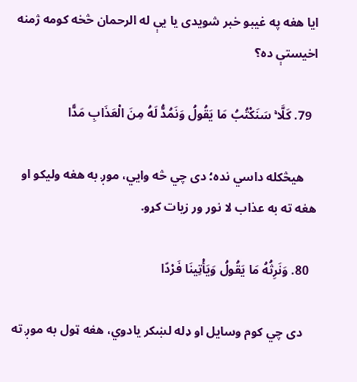ايا هغه په غيبو خبر شويدى يا یې له الرحمان څخه كومه ژمنه اخيستې ده؟

  79. كَلَّا ۚ سَنَكْتُبُ مَا يَقُولُ وَنَمُدُّ لَهُ مِنَ الْعَذَابِ مَدًّا

    هیڅكله داسي نده؛ دى چي څه وايي، موږ به هغه وليكو او هغه ته به عذاب لا نور ور زيات کړو.

  80. وَنَرِثُهُ مَا يَقُولُ وَيَأْتِينَا فَرْدًا

    دى چي كوم وسايل او ډله لښكر يادوي، هغه ټول به موږ ته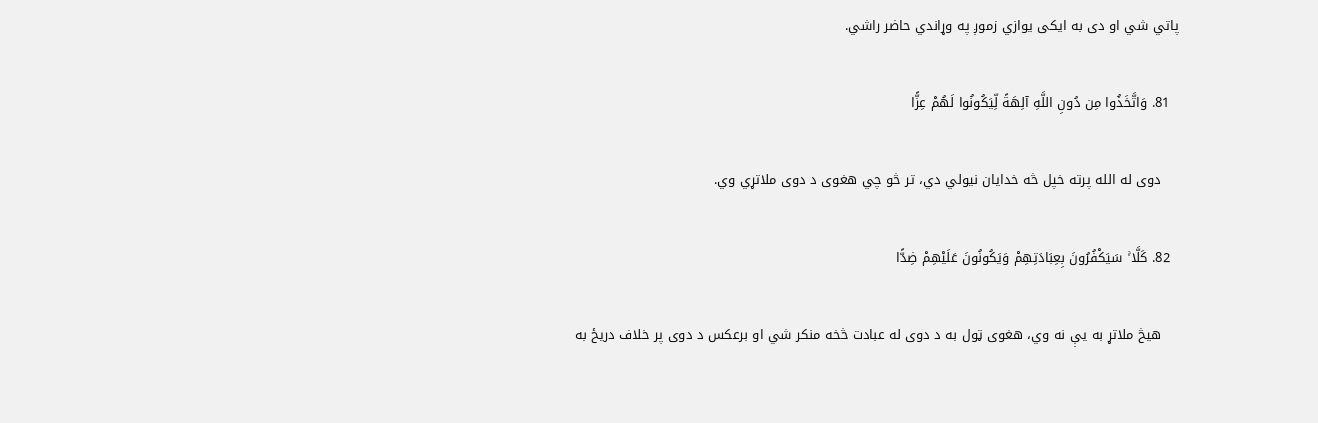پاتي شي او دى به ايكى یوازي زموږ په وړاندي حاضر راشي.

  81. وَاتَّخَذُوا مِن دُونِ اللَّهِ آلِهَةً لِّيَكُونُوا لَهُمْ عِزًّا

    دوى له الله پرته خپل څه خدايان نيولي دي، تر څو چي هغوی د دوی ملاتړي وي.

  82. كَلَّا ۚ سَيَكْفُرُونَ بِعِبَادَتِهِمْ وَيَكُونُونَ عَلَيْهِمْ ضِدًّا

    هیڅ ملاتړ به یې نه وي، هغوى ټول به د دوى له عبادت څخه منكر شي او برعكس د دوی پر خلاف دريځ به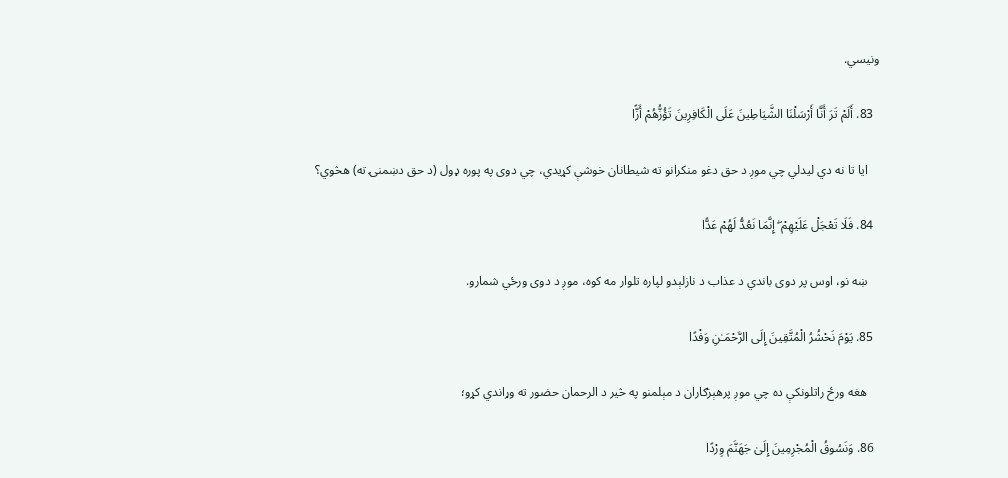ونيسي.

  83. أَلَمْ تَرَ أَنَّا أَرْسَلْنَا الشَّيَاطِينَ عَلَى الْكَافِرِينَ تَؤُزُّهُمْ أَزًّا

    ايا تا نه دي ليدلي چي موږ د حق دغو منكرانو ته شيطانان خوشې کړيدي، چي دوى په پوره ډول (د حق دښمنۍ ته) هڅوي؟

  84. فَلَا تَعْجَلْ عَلَيْهِمْ ۖ إِنَّمَا نَعُدُّ لَهُمْ عَدًّا

    ښه نو، اوس پر دوى باندي د عذاب د نازلېدو لپاره تلوار مه كوه، موږ د دوی ورځي شمارو.

  85. يَوْمَ نَحْشُرُ الْمُتَّقِينَ إِلَى الرَّحْمَـٰنِ وَفْدًا

    هغه ورځ راتلونكې ده چي موږ پرهېزګاران د مېلمنو په څير د الرحمان حضور ته وړاندي کړو؛

  86. وَنَسُوقُ الْمُجْرِمِينَ إِلَىٰ جَهَنَّمَ وِرْدًا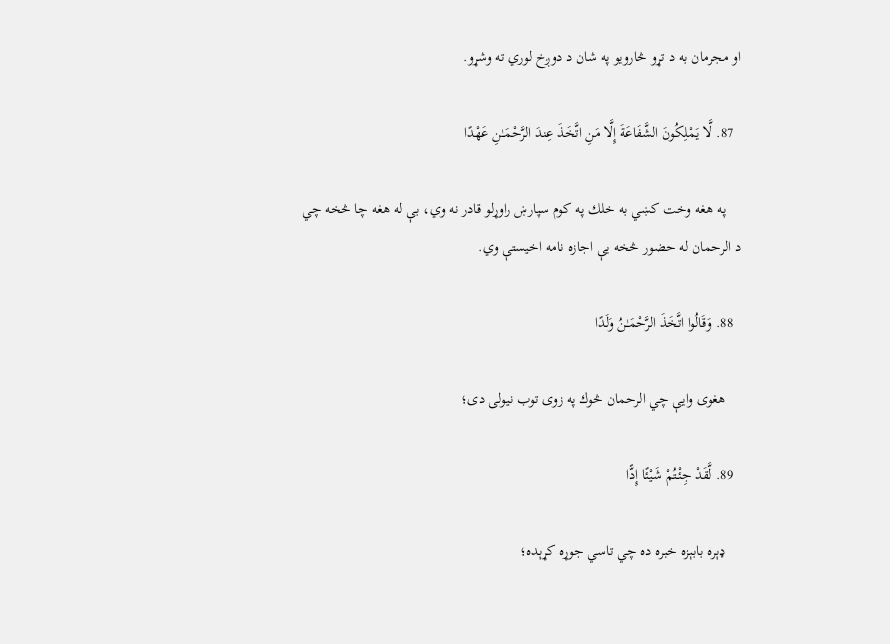او مجرمان به د تړو څارويو په شان د دوږخ لوري ته وشړو.

  87. لَّا يَمْلِكُونَ الشَّفَاعَةَ إِلَّا مَنِ اتَّخَذَ عِندَ الرَّحْمَـٰنِ عَهْدًا

    په هغه وخت کښي به خلك په كوم سپارښ راوړلو قادر نه وي، بې له هغه چا څخه چي د الرحمان له حضور څخه یې اجازه نامه اخيستې وي.

  88. وَقَالُوا اتَّخَذَ الرَّحْمَـٰنُ وَلَدًا

    هغوى وایې چي الرحمان څوك په زوى توب نيولى دى؛

  89. لَّقَدْ جِئْتُمْ شَيْئًا إِدًّا

    ډېره بابېزه خبره ده چي تاسي جوړه کړېده؛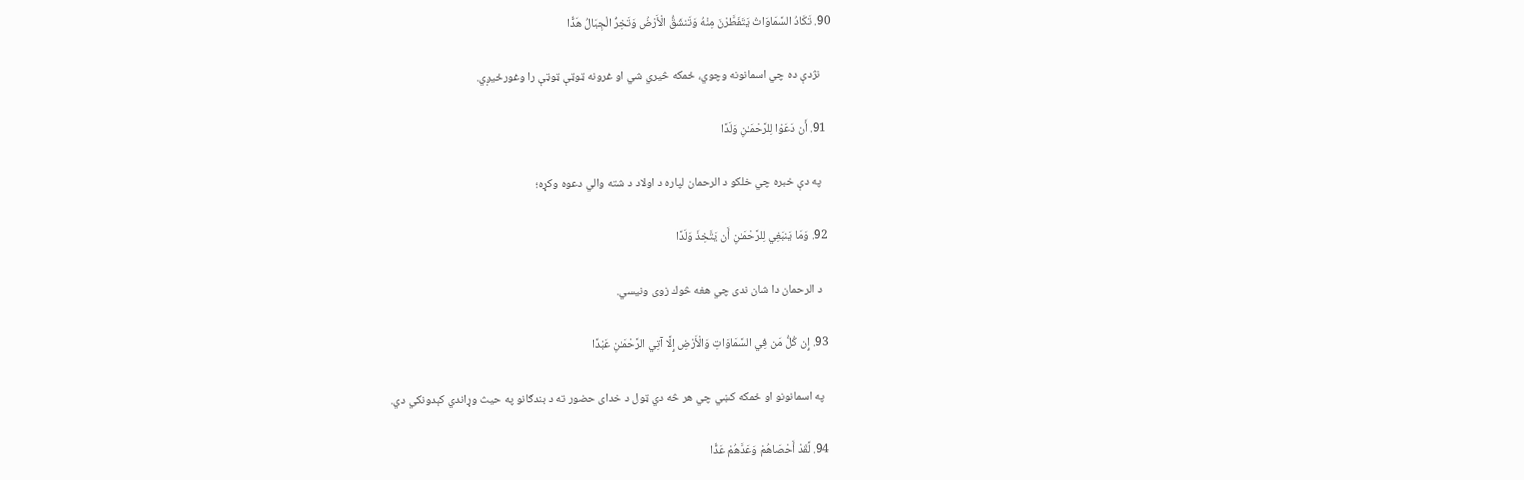90. تَكَادُ السَّمَاوَاتُ يَتَفَطَّرْنَ مِنْهُ وَتَنشَقُّ الْأَرْضُ وَتَخِرُّ الْجِبَالُ هَدًّا

    نژدې ده چي اسمانونه وچوي، ځمكه څيري شي او غرونه ټوټې ټوټې را وغورځیږي.

  91. أَن دَعَوْا لِلرَّحْمَـٰنِ وَلَدًا

    په دې خبره چي خلكو د الرحمان لپاره د اولاد د شته والي دعوه وکړه؛

  92. وَمَا يَنبَغِي لِلرَّحْمَـٰنِ أَن يَتَّخِذَ وَلَدًا

    د الرحمان دا شان ندى چي هغه څوك زوى ونيسي.

  93. إِن كُلُّ مَن فِي السَّمَاوَاتِ وَالْأَرْضِ إِلَّا آتِي الرَّحْمَـٰنِ عَبْدًا

    په اسمانونو او ځمکه کښي چي هر څه دي ټول د خداى حضور ته د بندګانو په حيث وړاندي كېدونكي دي.

  94. لَّقَدْ أَحْصَاهُمْ وَعَدَّهُمْ عَدًّا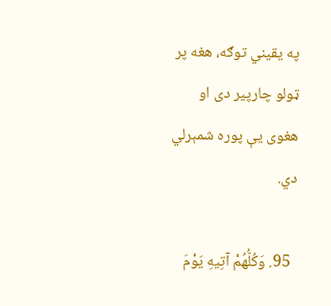په یقیني توګه، هغه پر ټولو چارپیر دی او هغوى یې پوره شمېرلي دي.

  95. وَكُلُّهُمْ آتِيهِ يَوْمَ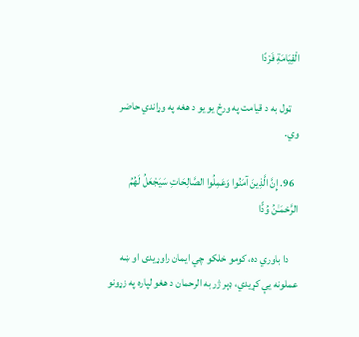الْقِيَامَةِ فَرْدًا

    ټول به د قيامت په ورځ يو يو د هغه په وړاندي حاضر وي.

  96. إِنَّ الَّذِينَ آمَنُوا وَعَمِلُوا الصَّالِحَاتِ سَيَجْعَلُ لَهُمُ الرَّحْمَـٰنُ وُدًّا

    دا باوري ده، كومو خلكو چي ايمان راوړيدى او ښه عملونه یې کړيدي، ډېر ژر به الرحمان د هغو لپاره په زړونو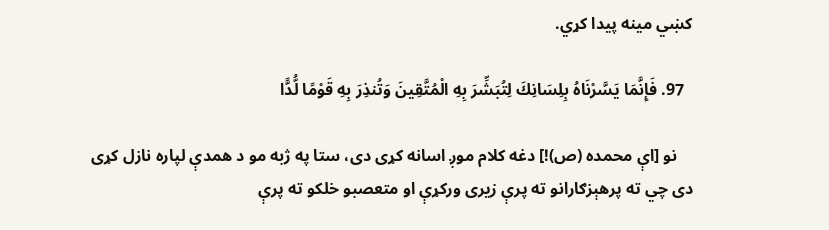کښي مينه پيدا کړي.

  97. فَإِنَّمَا يَسَّرْنَاهُ بِلِسَانِكَ لِتُبَشِّرَ بِهِ الْمُتَّقِينَ وَتُنذِرَ بِهِ قَوْمًا لُّدًّا

    نو [اې محمده (ص)!] دغه کلام موږ اسانه کړی دى، ستا په ژبه مو د همدې لپاره نازل کړی دی چي ته پرهېزګارانو ته پرې زيرى ورکړې او متعصبو خلكو ته پرې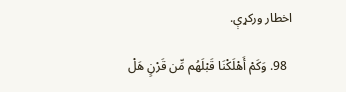اخطار ورکړې.

  98. وَكَمْ أَهْلَكْنَا قَبْلَهُم مِّن قَرْنٍ هَلْ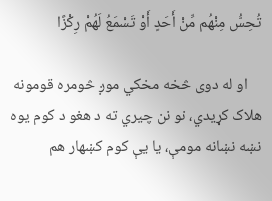تُحِسُّ مِنْهُم مِّنْ أَحَدٍ أَوْ تَسْمَعُ لَهُمْ رِكْزًا

    او له دوی څخه مخکي موږ څومره قومونه هلاک کړيدي، نو نن چيري ته د هغو د كوم يوه نښه نښانه مومې، يا یې کوم كښهار هم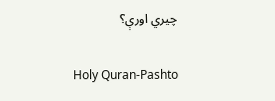چيري اورې؟

Holy Quran-Pashto